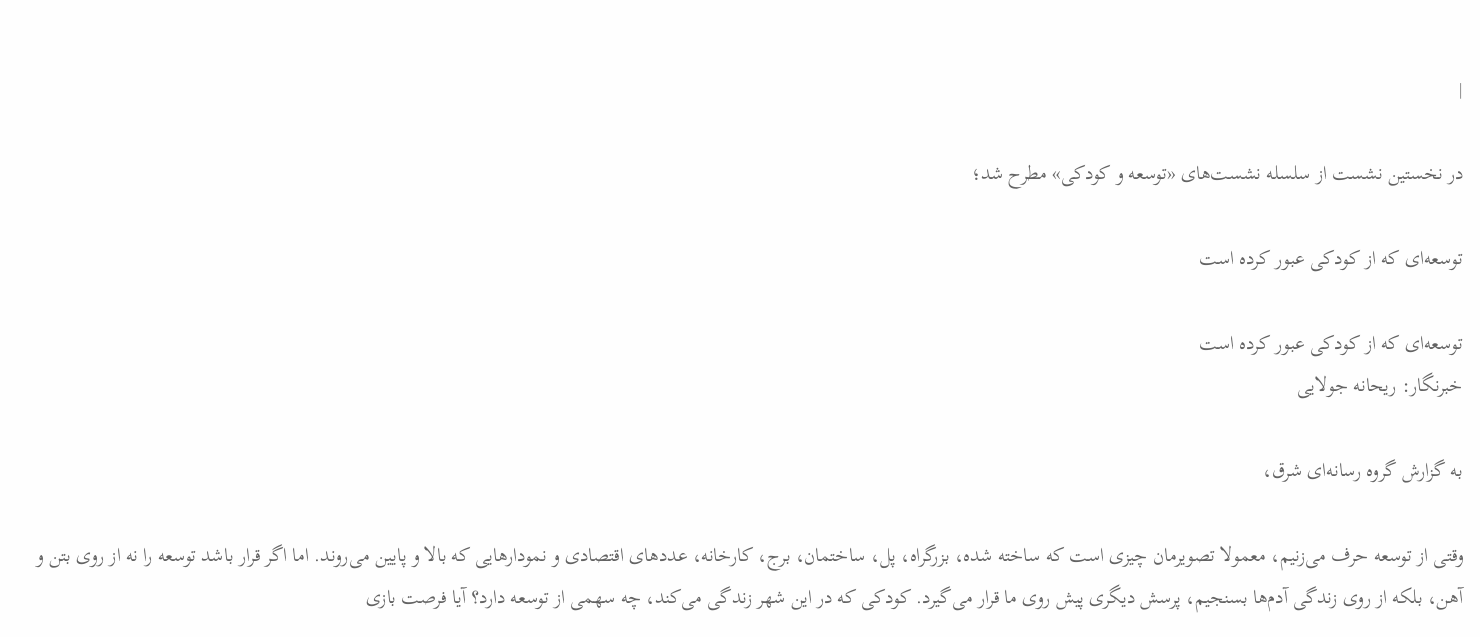|

در نخستین نشست از سلسله نشست‌های «توسعه و کودکی» مطرح شد؛

توسعه‌ای که از کودکی عبور کرده است

توسعه‌ای که از کودکی عبور کرده است
خبرنگار: ریحانه جولایی

به گزارش گروه رسانه‌ای شرق،

وقتی از توسعه حرف می‌زنیم، معمولا تصویرمان چیزی است که ساخته شده، بزرگراه، پل، ساختمان، برج، کارخانه، عددهای اقتصادی و نمودارهایی که بالا و پایین می‌روند. اما اگر قرار باشد توسعه را نه از روی بتن و آهن، بلکه از روی زندگی آدم‌ها بسنجیم، پرسش دیگری پیش روی ما قرار می‌گیرد. کودکی که در این شهر زندگی می‌کند، چه سهمی از توسعه دارد؟ آیا فرصت بازی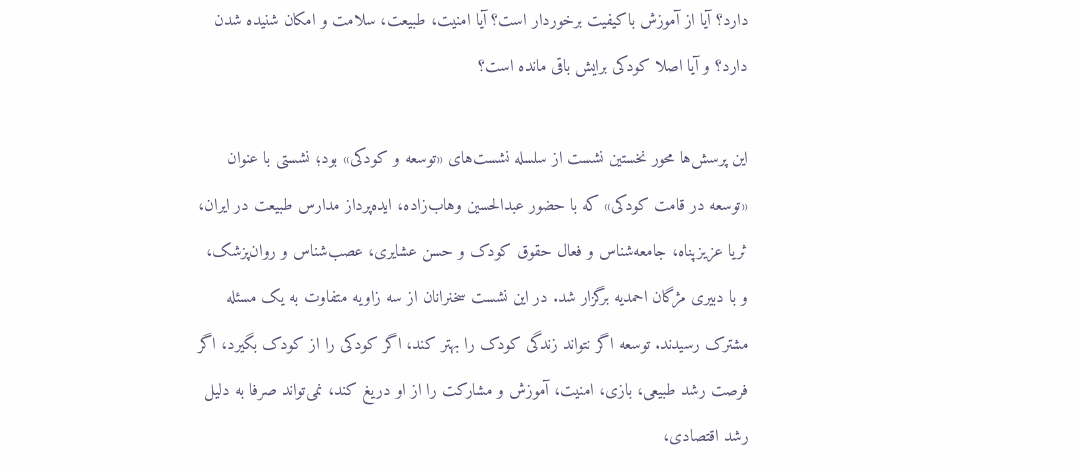دارد؟ آیا از آموزش باکیفیت برخوردار است؟ آیا امنیت، طبیعت، سلامت و امکان شنیده ‌شدن دارد؟ و آیا اصلا کودکی برایش باقی مانده است؟

این پرسش‌ها محور نخستین نشست از سلسله نشست‌های «توسعه و کودکی» بود؛ نشستی با عنوان «توسعه در قامت کودکی» که با حضور عبدالحسین وهاب‌زاده، ایده‌پرداز مدارس طبیعت در ایران، ثریا عزیزپناه، جامعه‌شناس و فعال حقوق کودک و حسن عشایری، عصب‌شناس و روان‌پزشک، و با دبیری مژگان احمدیه برگزار شد. در این نشست سخنرانان از سه زاویه متفاوت به یک مسئله مشترک رسیدند. توسعه اگر نتواند زندگی کودک را بهتر کند، اگر کودکی را از کودک بگیرد، اگر فرصت رشد طبیعی، بازی، امنیت، آموزش و مشارکت را از او دریغ کند، نمی‌تواند صرفا به دلیل رشد اقتصادی،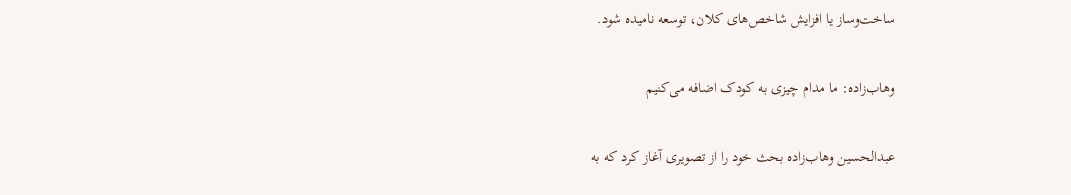ساخت‌وساز یا افزایش شاخص‌های کلان، توسعه نامیده شود.

وهاب‌زاده: ما مدام چیزی به کودک اضافه می‌کنیم

عبدالحسین وهاب‌زاده بحث خود را از تصویری آغاز کرد که به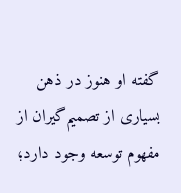گفته او هنوز در ذهن بسیاری از تصمیم‌گیران از مفهوم توسعه وجود دارد؛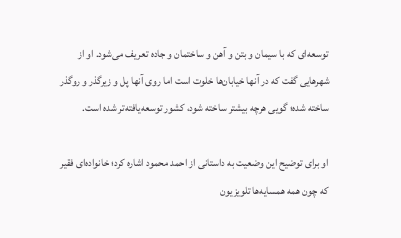توسعه‌ای که با سیمان و بتن و آهن و ساختمان و جاده تعریف می‌شود. او از شهرهایی گفت که در آنها خیابان‌ها خلوت است اما روی آنها پل و زیرگذر و روگذر ساخته شده؛ گویی هرچه بیشتر ساخته شود، کشور توسعه‌یافته‌تر شده است.

او برای توضیح این وضعیت به داستانی از احمد محمود اشاره کرد؛ خانواده‌ای فقیر که چون همه همسایه‌ها تلویزیون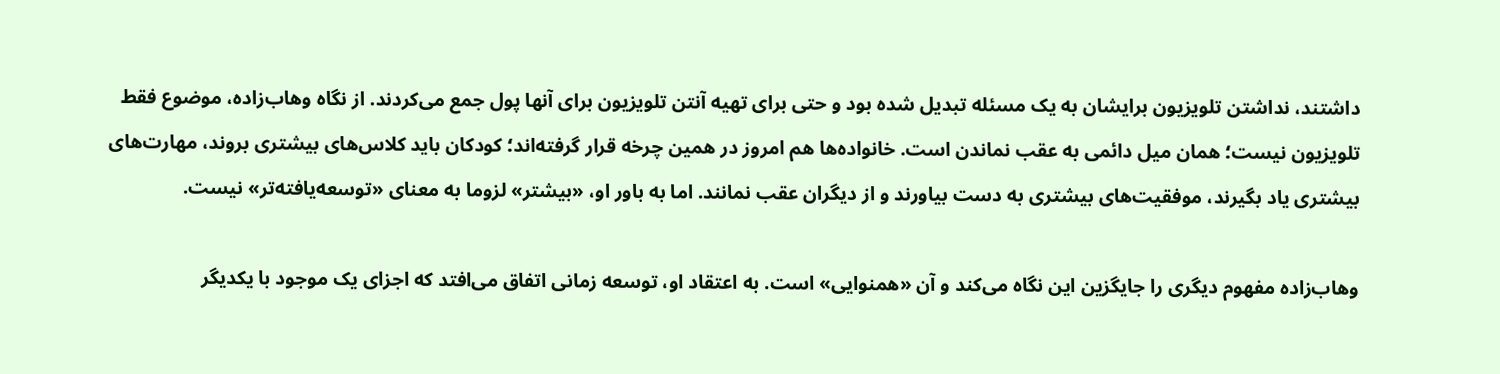داشتند، نداشتن تلویزیون برایشان به یک مسئله تبدیل شده بود و حتی برای تهیه آنتن تلویزیون برای آنها پول جمع می‌کردند. از نگاه وهاب‌زاده، موضوع فقط تلویزیون نیست؛ همان میل دائمی به عقب نماندن است. خانواده‌ها هم امروز در همین چرخه قرار گرفته‌اند؛ کودکان باید کلاس‌های بیشتری بروند، مهارت‌های بیشتری یاد بگیرند، موفقیت‌های بیشتری به دست بیاورند و از دیگران عقب نمانند. اما به باور او، «بیشتر» لزوما به معنای «توسعه‌یافته‌تر» نیست.

وهاب‌زاده مفهوم دیگری را جایگزین این نگاه می‌کند و آن «همنوایی» است. به اعتقاد او، توسعه زمانی اتفاق می‌افتد که اجزای یک موجود با یکدیگر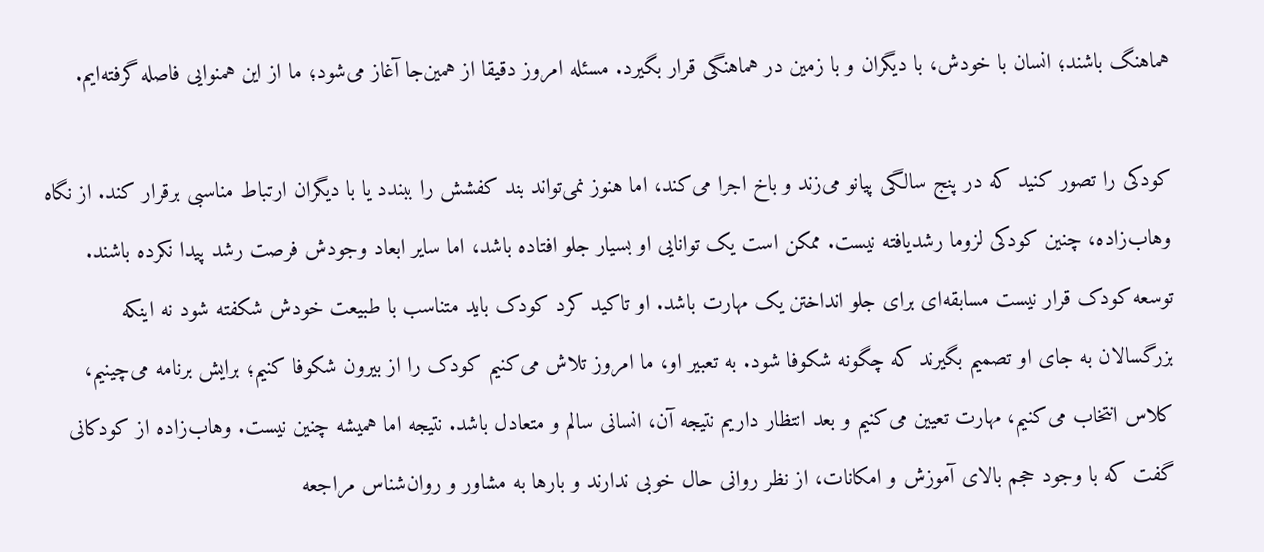هماهنگ باشند؛ انسان با خودش، با دیگران و با زمین در هماهنگی قرار بگیرد. مسئله امروز دقیقا از همین‌جا آغاز می‌شود؛ ما از این همنوایی فاصله گرفته‌ایم.

کودکی را تصور کنید که در پنج ‌سالگی پیانو می‌زند و باخ اجرا می‌کند، اما هنوز نمی‌تواند بند کفشش را ببندد یا با دیگران ارتباط مناسبی برقرار کند. از نگاه وهاب‌زاده، چنین کودکی لزوما رشد‌یافته نیست. ممکن است یک توانایی او بسیار جلو افتاده باشد، اما سایر ابعاد وجودش فرصت رشد پیدا نکرده باشند. توسعه کودک قرار نیست مسابقه‌ای برای جلو انداختن یک مهارت باشد. او تاکید کرد کودک باید متناسب با طبیعت خودش شکفته شود نه اینکه بزرگسالان به جای او تصمیم بگیرند که چگونه شکوفا شود. به تعبیر او، ما امروز تلاش می‌کنیم کودک را از بیرون شکوفا کنیم؛ برایش برنامه می‌چینیم، کلاس انتخاب می‌کنیم، مهارت تعیین می‌کنیم و بعد انتظار داریم نتیجه آن، انسانی سالم و متعادل باشد. نتیجه اما همیشه چنین نیست. وهاب‌زاده از کودکانی گفت که با وجود حجم بالای آموزش و امکانات، از نظر روانی حال خوبی ندارند و بارها به مشاور و روان‌شناس مراجعه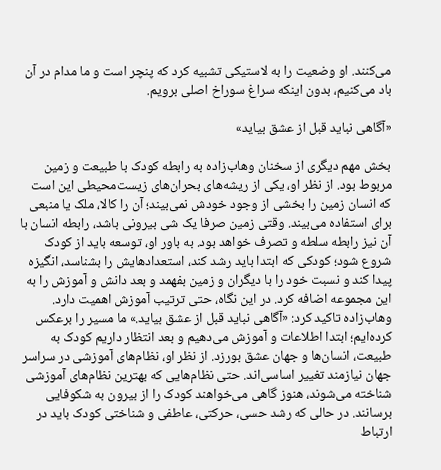می‌کنند. او وضعیت را به لاستیکی تشبیه کرد که پنچر است و ما مدام در آن باد می‌کنیم، بدون اینکه سراغ سوراخ اصلی برویم.

«آگاهی نباید قبل از عشق بیاید»

بخش مهم دیگری از سخنان وهاب‌زاده به رابطه کودک با طبیعت و زمین مربوط بود. از نظر او، یکی از ریشه‌های بحران‌های زیست‌محیطی این است که انسان زمین را بخشی از وجود خودش نمی‌بیند؛ آن را کالا، ملک یا منبعی برای استفاده می‌بیند. وقتی زمین صرفا یک شی بیرونی باشد، رابطه انسان با آن نیز رابطه سلطه و تصرف خواهد بود. به باور او، توسعه باید از کودک شروع شود؛ کودکی که ابتدا باید رشد کند، استعدادهایش را بشناسد، انگیزه پیدا کند و نسبت خود را با دیگران و زمین بفهمد و بعد دانش و آموزش را به این مجموعه اضافه کرد. در این نگاه، حتی ترتیب آموزش اهمیت دارد. وهاب‌زاده تاکید کرد: «آگاهی نباید قبل از عشق بیاید.» ما مسیر را برعکس کرده‌ایم؛ ابتدا اطلاعات و آموزش می‌دهیم و بعد انتظار داریم کودک به طبیعت، انسان‌ها و جهان عشق بورزد. از نظر او، نظام‌های آموزشی در سراسر جهان نیازمند تغییر اساسی‌اند. حتی نظام‌هایی که بهترین نظام‌های آموزشی شناخته می‌شوند، هنوز گاهی می‌خواهند کودک را از بیرون به شکوفایی برسانند. در حالی که رشد حسی، حرکتی، عاطفی و شناختی کودک باید در ارتباط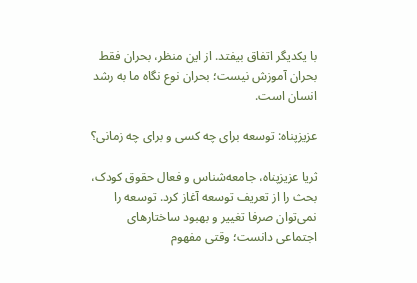با یکدیگر اتفاق بیفتد. از این منظر، بحران فقط بحران آموزش نیست؛ بحران نوع نگاه ما به رشد انسان است.

عزیزپناه: توسعه برای چه کسی و برای چه زمانی؟

ثریا عزیزپناه، جامعه‌شناس و فعال حقوق کودک، بحث را از تعریف توسعه آغاز کرد. توسعه را نمی‌توان صرفا تغییر و بهبود ساختارهای اجتماعی دانست؛ وقتی مفهوم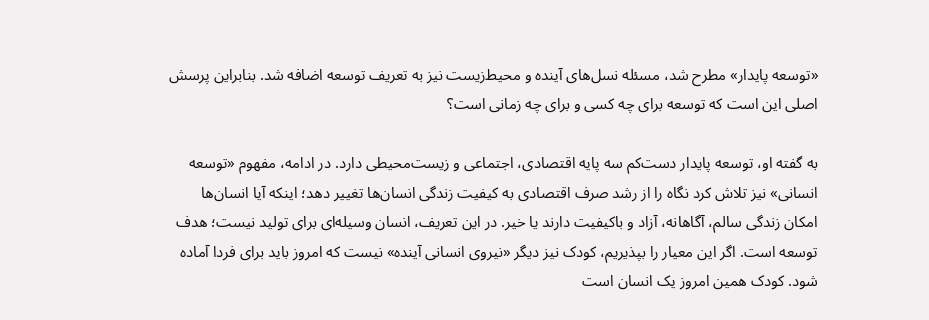«توسعه پایدار» مطرح شد، مسئله نسل‌های آینده و محیط‌زیست نیز به تعریف توسعه اضافه شد. بنابراین پرسش اصلی این است که توسعه برای چه کسی و برای چه زمانی است؟

به گفته او، توسعه پایدار دست‌کم سه پایه اقتصادی، اجتماعی و زیست‌محیطی دارد. در ادامه، مفهوم «توسعه انسانی» نیز تلاش کرد نگاه را از رشد صرف اقتصادی به کیفیت زندگی انسان‌ها تغییر دهد؛ اینکه آیا انسان‌ها امکان زندگی سالم، آگاهانه، آزاد و باکیفیت دارند یا خیر. در این تعریف، انسان وسیله‌ای برای تولید نیست؛ هدف توسعه است. اگر این معیار را بپذیریم، کودک نیز دیگر «نیروی انسانی آینده» نیست که امروز باید برای فردا آماده شود. کودک همین امروز یک انسان است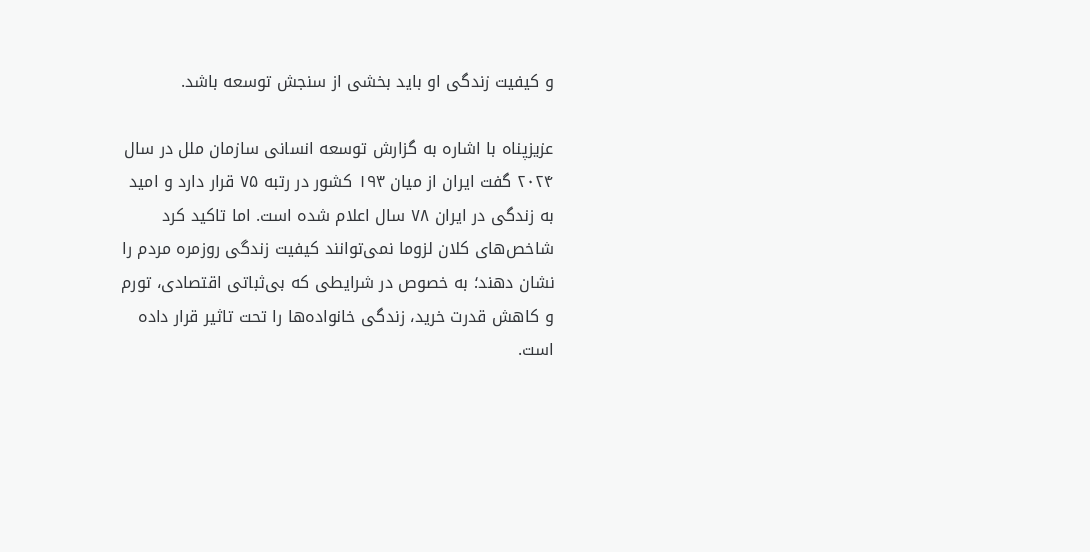و کیفیت زندگی او باید بخشی از سنجش توسعه باشد.

عزیزپناه با اشاره به گزارش توسعه انسانی سازمان ملل در سال ۲۰۲۴ گفت ایران از میان ۱۹۳ کشور در رتبه ۷۵ قرار دارد و امید به زندگی در ایران ۷۸ سال اعلام شده است. اما تاکید کرد شاخص‌های کلان لزوما نمی‌توانند کیفیت زندگی روزمره مردم را نشان دهند؛ به ‌خصوص در شرایطی که بی‌ثباتی اقتصادی، تورم و کاهش قدرت خرید، زندگی خانواده‌ها را تحت تاثیر قرار داده است.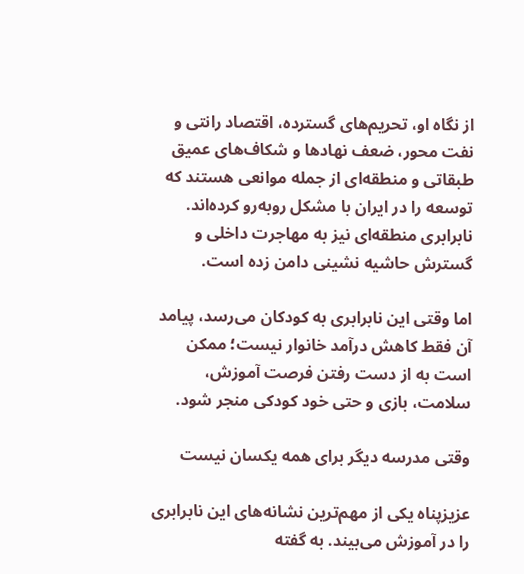از نگاه او، تحریم‌های گسترده، اقتصاد رانتی و نفت محور، ضعف نهادها و شکاف‌های عمیق طبقاتی و منطقه‌ای از جمله موانعی هستند که توسعه را در ایران با مشکل روبه‌رو کرده‌اند. نابرابری منطقه‌ای نیز به مهاجرت داخلی و گسترش حاشیه نشینی دامن زده است.

اما وقتی این نابرابری به کودکان می‌رسد، پیامد آن فقط کاهش درآمد خانوار نیست؛ ممکن است به از دست رفتن فرصت آموزش، سلامت، بازی و حتی خود کودکی منجر شود.

وقتی مدرسه دیگر برای همه یکسان نیست

عزیزپناه یکی از مهم‌ترین نشانه‌های این نابرابری را در آموزش می‌بیند. به گفته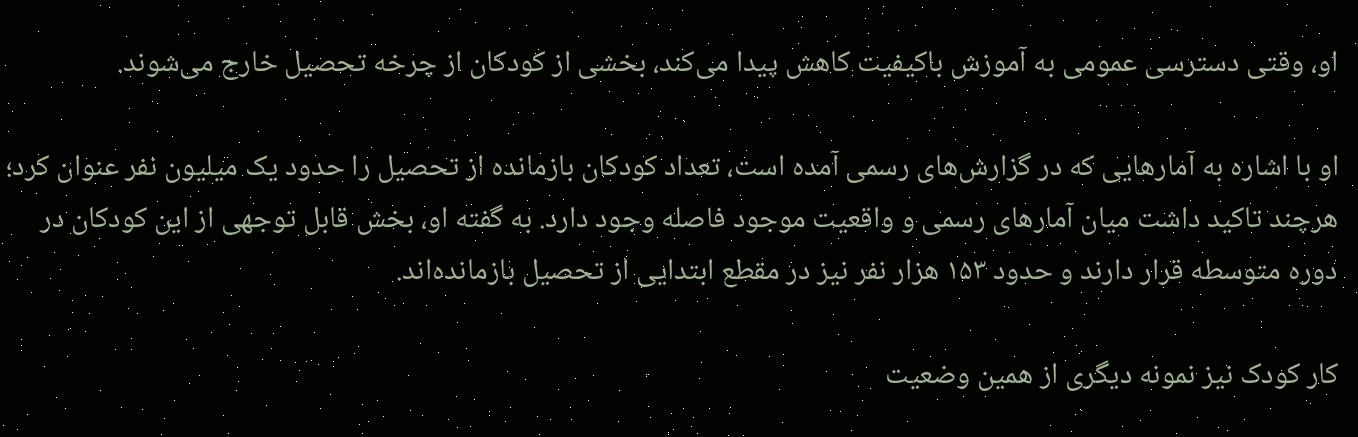او، وقتی دسترسی عمومی به آموزش باکیفیت کاهش پیدا می‌کند، بخشی از کودکان از چرخه تحصیل خارج می‌شوند.

او با اشاره به آمارهایی که در گزارش‌های رسمی آمده است، تعداد کودکان بازمانده از تحصیل را حدود یک میلیون نفر عنوان کرد؛ هرچند تاکید داشت میان آمارهای رسمی و واقعیت موجود فاصله وجود دارد. به گفته او، بخش قابل توجهی از این کودکان در دوره متوسطه قرار دارند و حدود ۱۵۳ هزار نفر نیز در مقطع ابتدایی از تحصیل بازمانده‌اند.

کار کودک نیز نمونه دیگری از همین وضعیت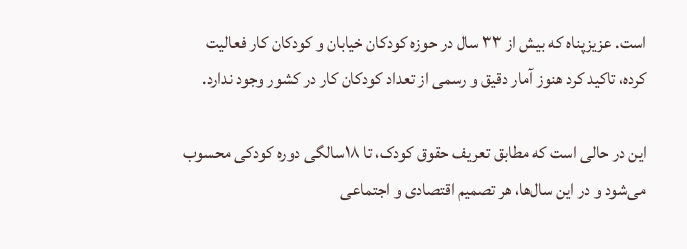است. عزیزپناه که بیش از ۳۳ سال در حوزه کودکان خیابان و کودکان کار فعالیت کرده، تاکید کرد هنوز آمار دقیق و رسمی از تعداد کودکان کار در کشور وجود ندارد.

این در حالی است که مطابق تعریف حقوق کودک، تا ۱۸سالگی دوره کودکی محسوب می‌شود و در این سال‌ها، هر تصمیم اقتصادی و اجتماعی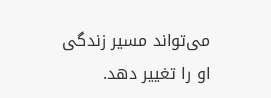می‌تواند مسیر زندگی او را تغییر دهد.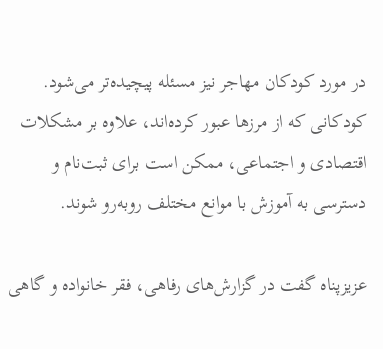در مورد کودکان مهاجر نیز مسئله پیچیده‌تر می‌شود. کودکانی که از مرزها عبور کرده‌اند، علاوه بر مشکلات اقتصادی و اجتماعی، ممکن است برای ثبت‌نام و دسترسی به آموزش با موانع مختلف روبه‌رو شوند.

عزیزپناه گفت در گزارش‌های رفاهی، فقر خانواده و گاهی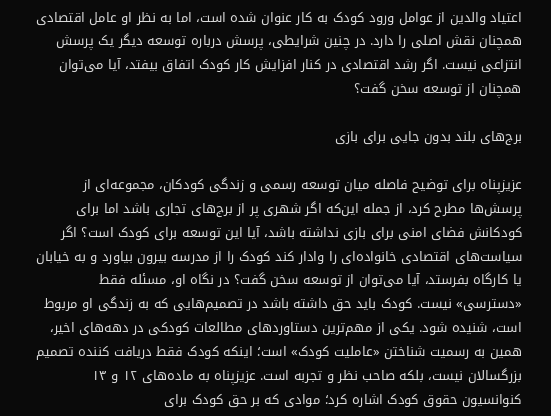اعتیاد والدین از عوامل ورود کودک به کار عنوان شده است، اما به نظر او عامل اقتصادی همچنان نقش اصلی را دارد. در چنین شرایطی، پرسش درباره توسعه دیگر یک پرسش انتزاعی نیست. اگر رشد اقتصادی در کنار افزایش کار کودک اتفاق بیفتد، آیا می‌توان همچنان از توسعه سخن گفت؟

برج‌های بلند بدون جایی برای بازی

عزیزپناه برای توضیح فاصله میان توسعه رسمی و زندگی کودکان، مجموعه‌ای از پرسش‌ها مطرح کرد، از جمله این‌که اگر شهری پر از برج‌های تجاری باشد اما برای کودکانش فضای امنی برای بازی نداشته باشد، آیا این توسعه برای کودک است؟ اگر سیاست‌های اقتصادی خانواده‌ای را وادار کند کودک را از مدرسه بیرون بیاورد و به خیابان یا کارگاه بفرستد، آیا می‌توان از توسعه سخن گفت؟ در نگاه او، مسئله فقط «دسترسی» نیست. کودک باید حق داشته باشد در تصمیم‌هایی که به زندگی او مربوط است، شنیده شود. یکی از مهم‌ترین دستاوردهای مطالعات کودکی در دهه‌های اخیر، همین به رسمیت شناختن «عاملیت کودک» است؛ اینکه کودک فقط دریافت کننده تصمیم بزرگسالان نیست، بلکه صاحب نظر و تجربه است. عزیزپناه به ماده‌های ۱۲ و ۱۳ کنوانسیون حقوق کودک اشاره کرد؛ موادی که بر حق کودک برای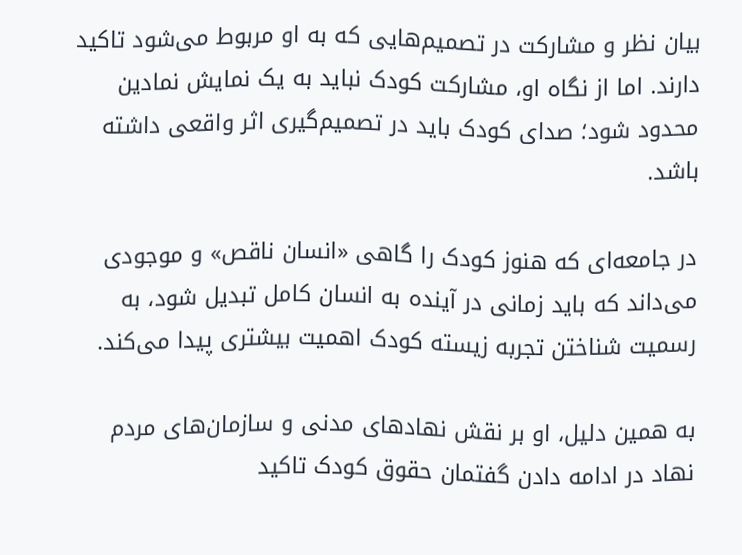بیان نظر و مشارکت در تصمیم‌هایی که به او مربوط می‌شود تاکید دارند. اما از نگاه او، مشارکت کودک نباید به یک نمایش نمادین محدود شود؛ صدای کودک باید در تصمیم‌گیری اثر واقعی داشته باشد.

در جامعه‌ای که هنوز کودک را گاهی «انسان ناقص» و موجودی می‌داند که باید زمانی در آینده به انسان کامل تبدیل شود، به رسمیت شناختن تجربه زیسته کودک اهمیت بیشتری پیدا می‌کند.

به همین دلیل، او بر نقش نهادهای مدنی و سازمان‌های مردم نهاد در ادامه دادن گفتمان حقوق کودک تاکید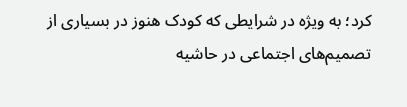کرد؛ به ویژه در شرایطی که کودک هنوز در بسیاری از تصمیم‌های اجتماعی در حاشیه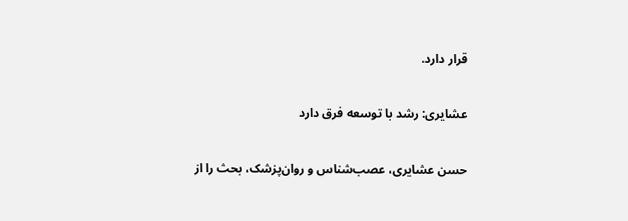قرار دارد.

عشایری: رشد با توسعه فرق دارد

حسن عشایری، عصب‌شناس و روان‌پزشک، بحث را از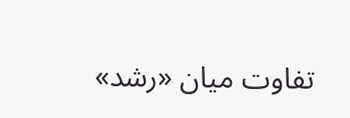تفاوت میان «رشد»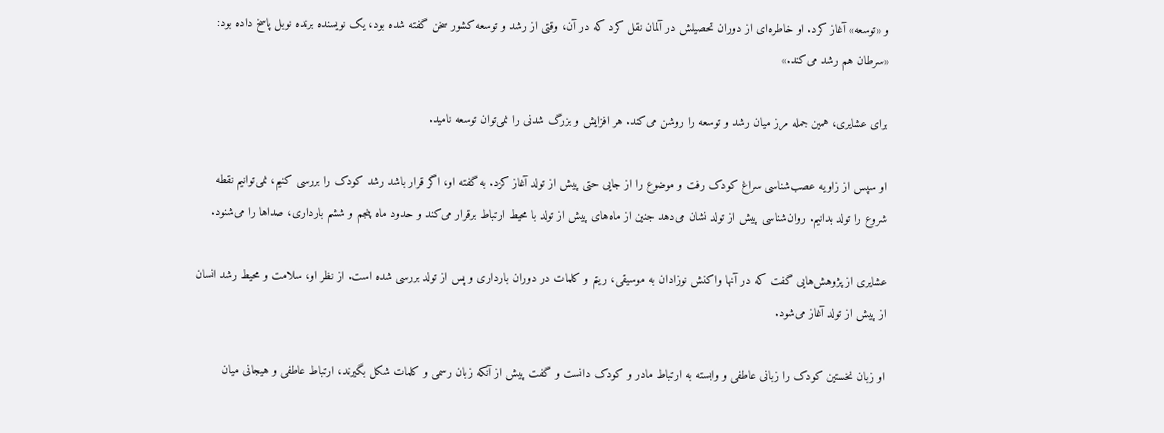و «توسعه» آغاز کرد. او خاطره‌ای از دوران تحصیلش در آلمان نقل کرد که در آن، وقتی از رشد و توسعه کشور سخن گفته شده بود، یک نویسنده برنده نوبل پاسخ داده بود: «سرطان هم رشد می‌کند.»

برای عشایری، همین جمله مرز میان رشد و توسعه را روشن می‌کند. هر افزایش و بزرگ شدنی را نمی‌توان توسعه نامید.

او سپس از زاویه عصب‌شناسی سراغ کودک رفت و موضوع را از جایی حتی پیش از تولد آغاز کزد. به گفته او، اگر قرار باشد رشد کودک را بررسی کنیم، نمی‌توانیم نقطه شروع را تولد بدانیم. روان‌شناسی پیش از تولد نشان می‌دهد جنین از ماه‌های پیش از تولد با محیط ارتباط برقرار می‌کند و حدود ماه پنجم و ششم بارداری، صداها را می‌شنود.

عشایری از پژوهش‌هایی گفت که در آنها واکنش نوزادان به موسیقی، ریتم و کلمات در دوران بارداری و پس از تولد بررسی شده است. از نظر او، سلامت و محیط رشد انسان از پیش از تولد آغاز می‌شود.

او زبان نخستین کودک را زبانی عاطفی و وابسته به ارتباط مادر و کودک دانست و گفت پیش از آنکه زبان رسمی و کلمات شکل بگیرند، ارتباط عاطفی و هیجانی میان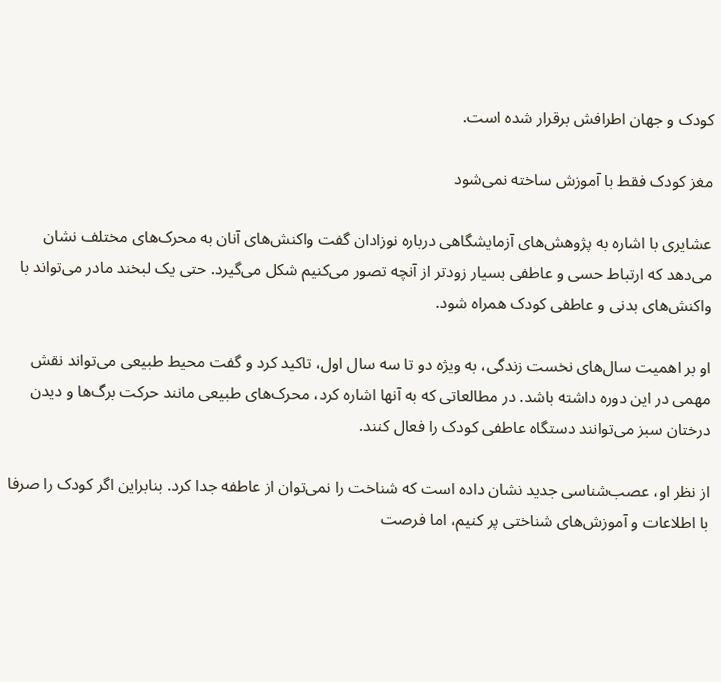کودک و جهان اطرافش برقرار شده است.

مغز کودک فقط با آموزش ساخته نمی‌شود

عشایری با اشاره به پژوهش‌های آزمایشگاهی درباره نوزادان گفت واکنش‌های آنان به محرک‌های مختلف نشان می‌دهد که ارتباط حسی و عاطفی بسیار زودتر از آنچه تصور می‌کنیم شکل می‌گیرد. حتی یک لبخند مادر می‌تواند با واکنش‌های بدنی و عاطفی کودک همراه شود.

او بر اهمیت سال‌های نخست زندگی، به ویژه دو تا سه سال اول، تاکید کرد و گفت محیط طبیعی می‌تواند نقش مهمی در این دوره داشته باشد. در مطالعاتی که به آنها اشاره کرد، محرک‌های طبیعی مانند حرکت برگ‌ها و دیدن درختان سبز می‌توانند دستگاه عاطفی کودک را فعال کنند.

از نظر او، عصب‌شناسی جدید نشان داده است که شناخت را نمی‌توان از عاطفه جدا کرد. بنابراین اگر کودک را صرفا با اطلاعات و آموزش‌های شناختی پر کنیم، اما فرصت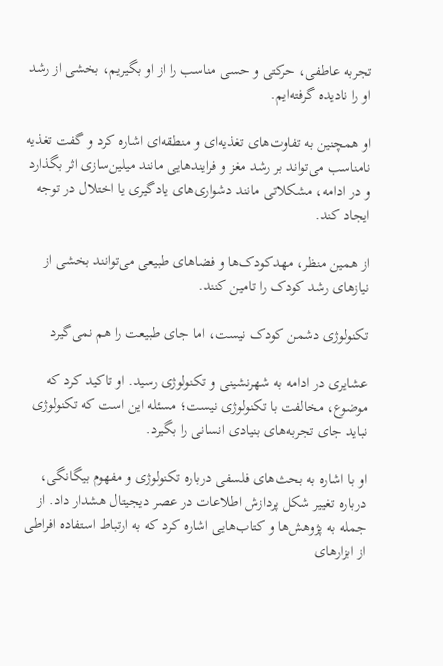تجربه عاطفی، حرکتی و حسی مناسب را از او بگیریم، بخشی از رشد او را نادیده گرفته‌ایم.

او همچنین به تفاوت‌های تغذیه‌ای و منطقه‌ای اشاره کرد و گفت تغذیه نامناسب می‌تواند بر رشد مغز و فرایندهایی مانند میلین‌سازی اثر بگذارد و در ادامه، مشکلاتی مانند دشواری‌های یادگیری یا اختلال در توجه ایجاد کند.

از همین منظر، مهدکودک‌ها و فضاهای طبیعی می‌توانند بخشی از نیازهای رشد کودک را تامین کنند.

تکنولوژی دشمن کودک نیست، اما جای طبیعت را هم نمی‌گیرد

عشایری در ادامه به شهرنشینی و تکنولوژی رسید. او تاکید کرد که موضوع، مخالفت با تکنولوژی نیست؛ مسئله این است که تکنولوژی نباید جای تجربه‌های بنیادی انسانی را بگیرد.

او با اشاره به بحث‌های فلسفی درباره تکنولوژی و مفهوم بیگانگی، درباره تغییر شکل پردازش اطلاعات در عصر دیجیتال هشدار داد. از جمله به پژوهش‌ها و کتاب‌هایی اشاره کرد که به ارتباط استفاده افراطی از ابزارهای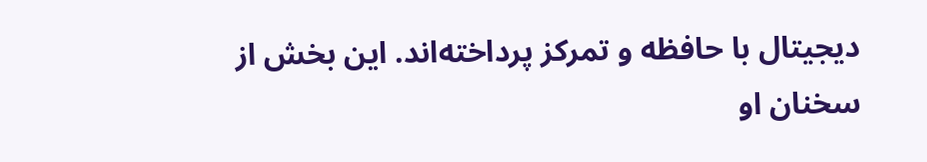دیجیتال با حافظه و تمرکز پرداخته‌اند. این بخش از سخنان او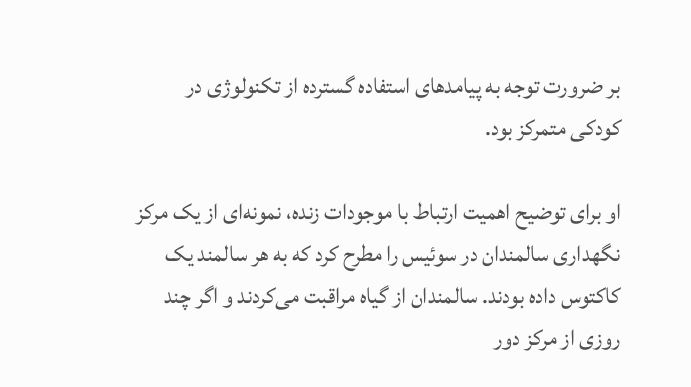بر ضرورت توجه به پیامدهای استفاده گسترده از تکنولوژی در کودکی متمرکز بود.

او برای توضیح اهمیت ارتباط با موجودات زنده، نمونه‌ای از یک مرکز نگهداری سالمندان در سوئیس را مطرح کرد که به هر سالمند یک کاکتوس داده بودند. سالمندان از گیاه مراقبت می‌کردند و اگر چند روزی از مرکز دور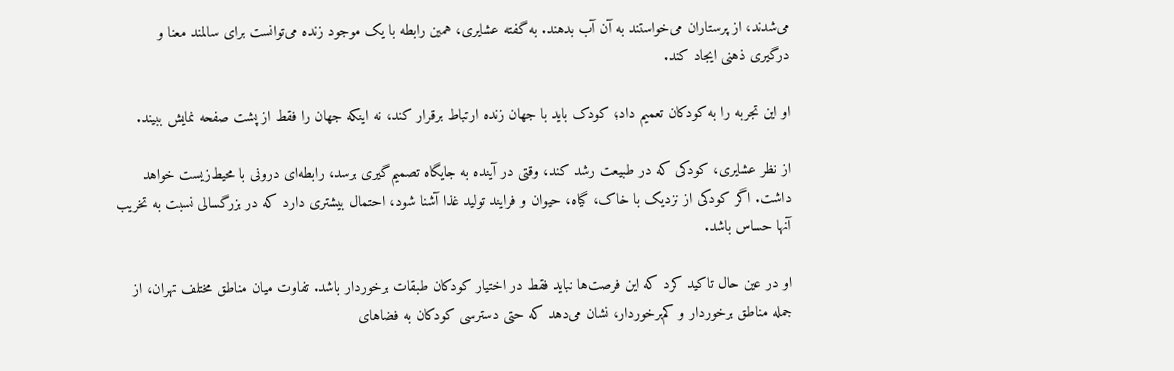می‌شدند، از پرستاران می‌خواستند به آن آب بدهند. به گفته عشایری، همین رابطه با یک موجود زنده می‌توانست برای سالمند معنا و درگیری ذهنی ایجاد کند.

او این تجربه را به کودکان تعمیم داد؛ کودک باید با جهان زنده ارتباط برقرار کند، نه اینکه جهان را فقط از پشت صفحه نمایش ببیند.

از نظر عشایری، کودکی که در طبیعت رشد کند، وقتی در آینده به جایگاه تصمیم‌گیری برسد، رابطه‌ای درونی با محیط‌زیست خواهد داشت. اگر کودکی از نزدیک با خاک، گیاه، حیوان و فرایند تولید غذا آشنا شود، احتمال بیشتری دارد که در بزرگسالی نسبت به تخریب آنها حساس باشد.

او در عین حال تاکید کرد که این فرصت‌ها نباید فقط در اختیار کودکان طبقات برخوردار باشد. تفاوت میان مناطق مختلف تهران، از جمله مناطق برخوردار و کم‌برخوردار، نشان می‌دهد که حتی دسترسی کودکان به فضاهای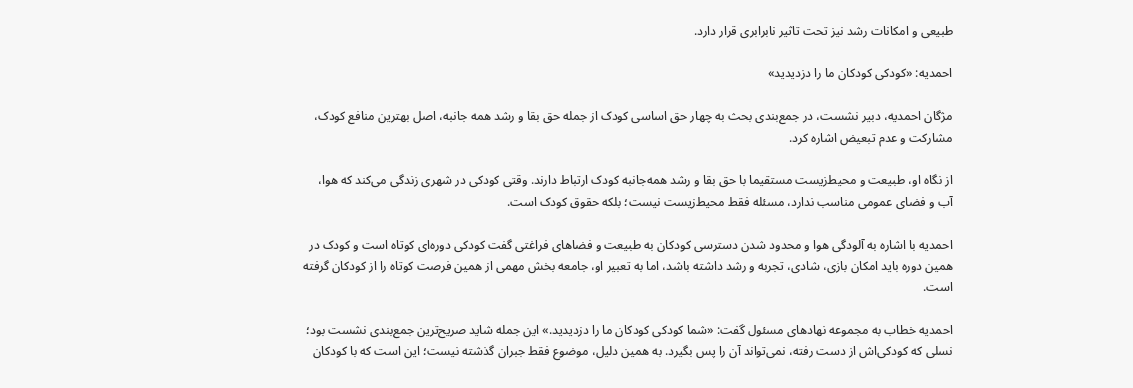طبیعی و امکانات رشد نیز تحت تاثیر نابرابری قرار دارد.

احمدیه: «کودکی کودکان ما را دزدیدید»

مژگان احمدیه، دبیر نشست، در جمع‌بندی بحث به چهار حق اساسی کودک از جمله حق بقا و رشد همه جانبه، اصل بهترین منافع کودک، مشارکت و عدم تبعیض اشاره کرد.

از نگاه او، طبیعت و محیط‌زیست مستقیما با حق بقا و رشد همه‌جانبه کودک ارتباط دارند. وقتی کودکی در شهری زندگی می‌کند که هوا، آب و فضای عمومی مناسب ندارد، مسئله فقط محیط‌زیست نیست؛ بلکه حقوق کودک است.

احمدیه با اشاره به آلودگی هوا و محدود شدن دسترسی کودکان به طبیعت و فضاهای فراغتی گفت کودکی دوره‌ای کوتاه است و کودک در همین دوره باید امکان بازی، شادی، تجربه و رشد داشته باشد، اما به تعبیر او، جامعه بخش مهمی از همین فرصت کوتاه را از کودکان گرفته است.

احمدیه خطاب به مجموعه نهادهای مسئول گفت: «شما کودکی کودکان ما را دزدیدید.» این جمله شاید صریح‌ترین جمع‌بندی نشست بود؛ نسلی که کودکی‌اش از دست رفته، نمی‌تواند آن را پس بگیرد. به همین دلیل، موضوع فقط جبران گذشته نیست؛ این است که با کودکان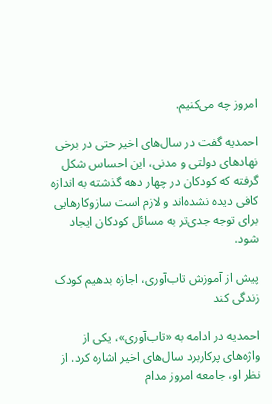امروز چه می‌کنیم.

احمدیه گفت در سال‌های اخیر حتی در برخی نهادهای دولتی و مدنی، این احساس شکل گرفته که کودکان در چهار دهه گذشته به اندازه کافی دیده نشده‌اند و لازم است سازوکارهایی برای توجه جدی‌تر به مسائل کودکان ایجاد شود.

پیش از آموزش تاب‌آوری، اجازه بدهیم کودک زندگی کند

احمدیه در ادامه به «تاب‌آوری»، یکی از واژه‌های پرکاربرد سال‌های اخیر اشاره کرد. از نظر او، جامعه امروز مدام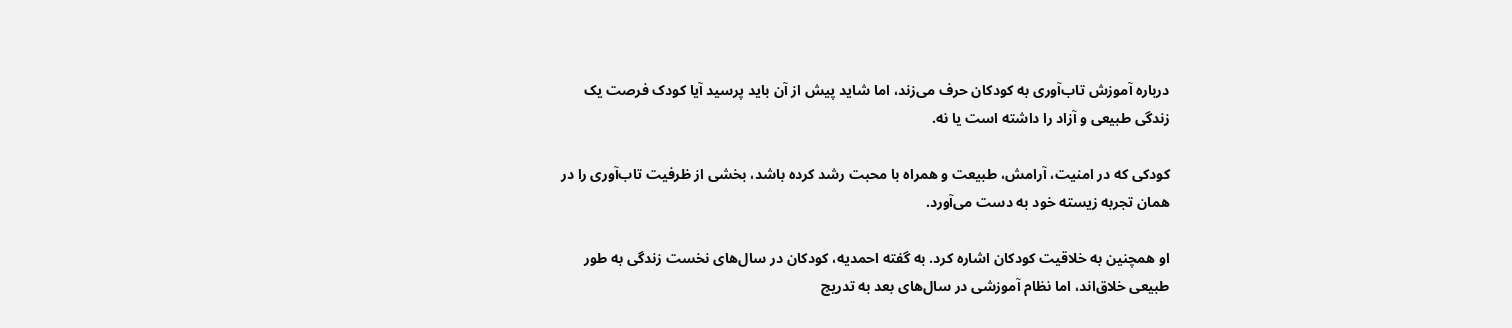درباره آموزش تاب‌آوری به کودکان حرف می‌زند، اما شاید پیش از آن باید پرسید آیا کودک فرصت یک زندگی طبیعی و آزاد را داشته است یا نه.

کودکی که در امنیت، آرامش، طبیعت و همراه با محبت رشد کرده باشد، بخشی از ظرفیت تاب‌آوری را در همان تجربه زیسته خود به دست می‌آورد.

او همچنین به خلاقیت کودکان اشاره کرد. به گفته احمدیه، کودکان در سال‌های نخست زندگی به طور طبیعی خلاق‌اند، اما نظام آموزشی در سال‌های بعد به تدریج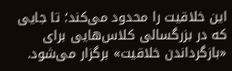این خلاقیت را محدود می‌کند؛ تا جایی که در بزرگسالی کلاس‌هایی برای «بازگرداندن خلاقیت» برگزار می‌شود.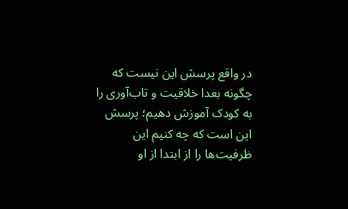در واقع پرسش این نیست که چگونه بعدا خلاقیت و تاب‌آوری را به کودک آموزش دهیم؛ پرسش این است که چه کنیم این ظرفیت‌ها را از ابتدا از او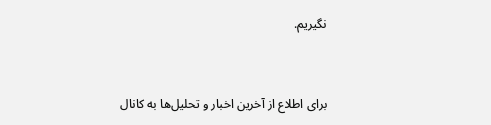نگیریم.



برای اطلاع از آخرین اخبار و تحلیل‌ها به کانال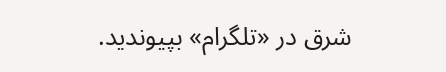شرق در «تلگرام» بپیوندید.